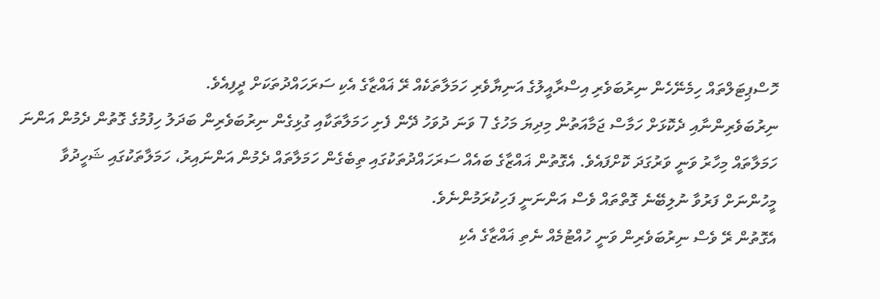ހޮސްޕިޓަލްތައް ހިމެނޭހެން ނިރުބަވެރި އިސްރާއީލުގެ އަނިޔާވެރި ހަމަލާތަކެއް ރޭ ޣައްޒާގެ އެކި ސަރަހައްދުތަކަށް ދީފިއެވެ.
ނިރުބަވެރިންނާއި ދެކޮޅަށް ހަމާސް ޖަމާއަތުން މިދިޔަ މަހުގެ 7 ވަނަ ދުވަހު ދޭން ފެށި ހަމަލާތަކާއި ގުޅިގެން ނިރުބަވެރިން ބަދަލު ހިފުމުގެ ގޮތުން ދެމުން އަންނަ ހަމަލާތައް މިހާރު ވަނީ ވަރުގަދަ ކޮށްފައެވެ. އެގޮތުން ޣައްޒާގެ ބައެއް ސަރަހައްދުތަކުގައި ތިބެގެން ހަމަލާތައް ދެމުން އަންނައިރު، ހަމަލާތަކުގައި ޝަހީދުވާ މީހުންނަށް ފަރުވާ ނުލިބޭނެ ގޮތްތައް ވެސް އަންނަނީ ފަހިކުރަމުންނެވެ.
އެގޮތުން ރޭ ވެސް ނިރުބަވެރިން ވަނީ ހުއްޓުމެއް ނެތި ޣައްޒާގެ އެކި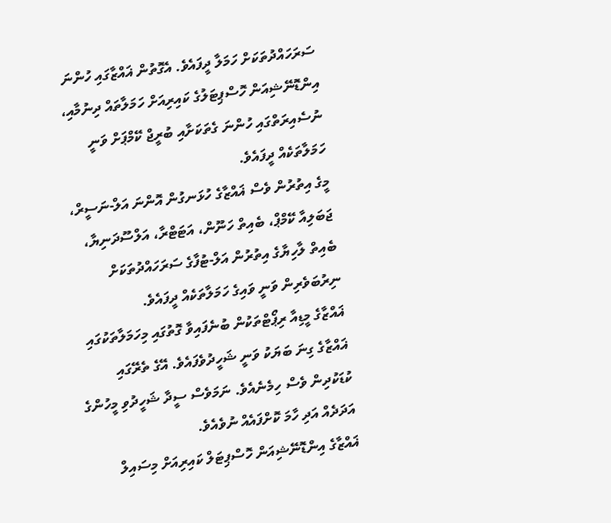ސަރަހައްދުތަކަށް ހަމަލާ ދީފައެވެ. އެގޮތުން ޣައްޒާގައި ހުންނަ އިންޑޮނޭޝިއަން ހޮސްޕިޓަލުގެ ކައިރިއަށް ހަމަލާތައް ދިނުމާއި، ނުސެއިރަތްގައި ހުންނަ ގެތަކަށާއި ބުރީޖް ކޭމްޕަށް ވަނީ ހަމަލާތަކެއް ދީފައެވެ.
މީގެ އިތުރުން ވެސް ޣައްޒާގެ ހުޅަނގުން އޮންނަ އަލް-ނަސީރް، ޖަބަލިއާ ކޭމްޕް، ބެއިތް ހަނޫން، އަޓަޓްރާ، އަލްސޫދަނިޔާ، ބެއިތް ލާހިޔާގެ އިތުރުން އަލް-ޓުފާގެ ސަރަހައްދުތަކަށް ނިރުބަވެރިން ވަނީ ވައިގެ ހަމަލާތަކެއް ދީފައެވެ.
ޣައްޒާގެ މީޑިއާ ރިޕޯޓްތަކުން ބުނެފައިވާ ގޮތުގައި މިހަމަލާތަކުގައި ޣައްޒާގެ ގިނަ ބަޔަކު ވަނީ ޝަހީދުވެފައެވެ. އޭގެ ތެރޭގައި ކުޑަކުދިން ވެސް ހިމެނެއެވެ. ނަމަވެސް ސީދާ ޝަހީދުވި މީހުންގެ އަދަދެއް އަދި ހާމަ ކޮށްފައެއް ނުވެއެވެ.
ޣައްޒާގެ އިންޑޮނޭޝިއަން ހޮސްޕިޓަލް ކައިރިއަށް މިސައިލް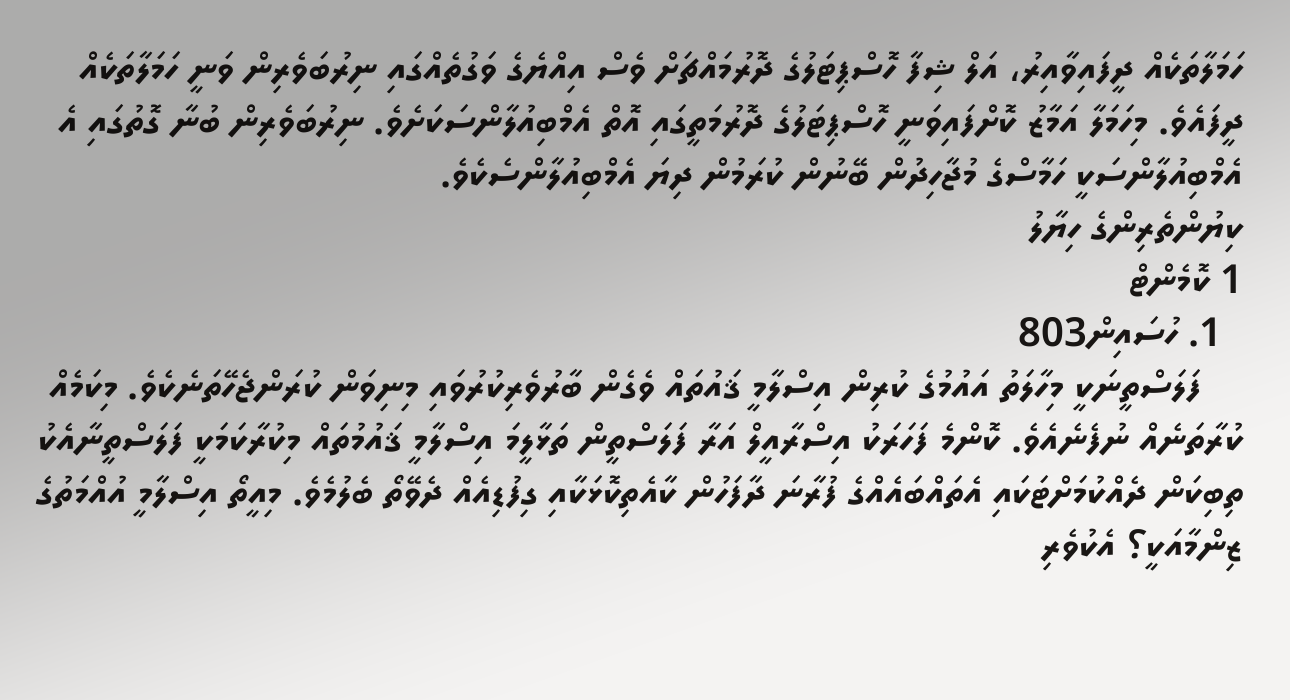ހަމަލާތަކެއް ދީފައިވާއިރު، އަލް ޝިފާ ހޮސްޕިޓަލުގެ ދޮރުމައްޗަށް ވެސް އިއްޔެގެ ވަގުތެއްގައި ނިރުބަވެރިން ވަނީ ހަމަލާތަކެއް ދީފައެވެ. މިހަމަލާ އަމާޒު ކޮށްފައިވަނީ ހޮސްޕިޓަލުގެ ދޮރުމަތީގައި އޮތް އެމްބިއުލާންސަކަށެވެ. ނިރުބަވެރިން ބުނާ ގޮތުގައި އެ އެމްބިއުލާންސަކީ ހަމާސްގެ މުޖާހިދުން ބޭނުން ކުރަމުން ދިޔަ އެމްބިއުލާންސެކެވެ.
ކިޔުންތެރިންގެ ހިޔާލު
1 ކޮމެންޓް
  1. ހުސައިން803
    ފަލަސްތީނަކީ މިހާލަތު އައުމުގެ ކުރިން އިސްލާމީ ޤައުތައް ވެގެން ބާރުވެރިކުރުވައި މިނިވަން ކުރަންޖެހޭތަނެކެވެ. މިކަމެއް ކުރާތަނެއް ނުފެނެއެވެ. ކޮންމެ ފަހަރަކު އިސްރާއީލް އަރާ ފަލަސްތީން ތަޅާލީމަ އިސްލާމީ ޤައުމުތައް މިކުރާކަމަކީ ފަލަސްތީނާއެކު ތިބިކަން ދެއްކުމަށްޓަކައި އެތައްބައެއްގެ ފުރާނަ ދާފަހުން ކާއެތިކޮޅަކާއި ގިފުޑިއެއް ދެވޭތޯ ބެލުމެވެ. މިއީތޯ އިސްލާމީ އުއްމަތުގެ ޒިންމާއަކީ؟ އެކުވެރި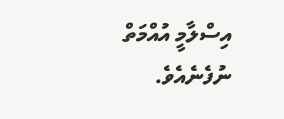އިސްލާމީ އުއްމަތް ނުފެނެއެވެ.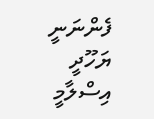ފެންނަނީ ޔަހޫދީ އިސްލާމީ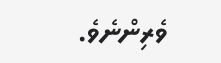ވެރިންނެވެ.